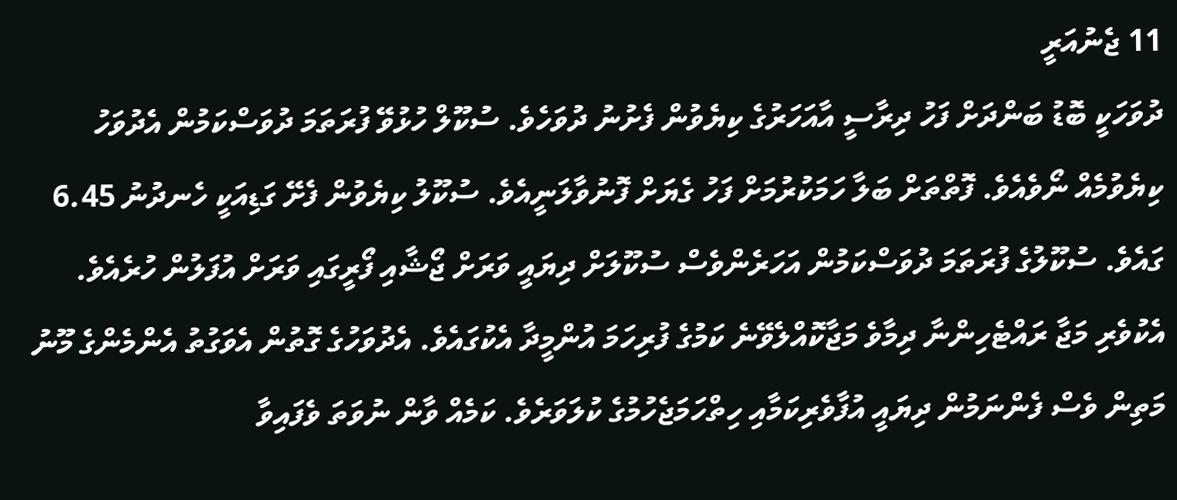11 ޖެނުއަރީ
ދުވަހަކީ ބޮޑު ބަންދަށް ފަހު ދިރާސީ އާއަހަރުގެ ކިޔެވުން ފެށުނު ދުވަހެވެ. ސުކޫލް ހުޅުވޭ ފުރަތަމަ ދުވަސްކަމުން އެދުވަހު ކިޔެވުމެއް ނޯވެއެވެ. ފޮތްތަށް ބަލާ ހަމަކުރުމަށް ފަހު ގެޔަށް ފޮނުވާލަނީއެވެ. ސުކޫލު ކިޔެވުން ފެށޭ ގަޑިއަކީ ހެނދުނު 6.45 ގައެވެ. ސުކޫލުގެ ފުރަތަމަ ދުވަސްކަމުން އަހަރެންވެސް ސުކޫލަށް ދިޔައީ ވަރަށް ޖޯޝާއި ފޯރީގައި ވަރަށް އުފަލުން ހުރެއެވެ. އެކުވެރި މަޖާ ރައްޓެހިންނާ ދިމާވެ މަޖާކޮއްލެވޭނެ ކަމުގެ ފުރިހަމަ އުންމީދާ އެކުގައެވެ. އެދުވަހުގެ ގޮތުން އެވަގުތު އެންމެންގެ މޫނު މަތިން ވެސް ފެންނަމުން ދިޔައީ އުފާވެރިކަމާއި ހިތްހަމަޖެހުމުގެ ކުލަވަރެވެ. ކަމެއް ވާން ނުވަތަ ވެފައިވާ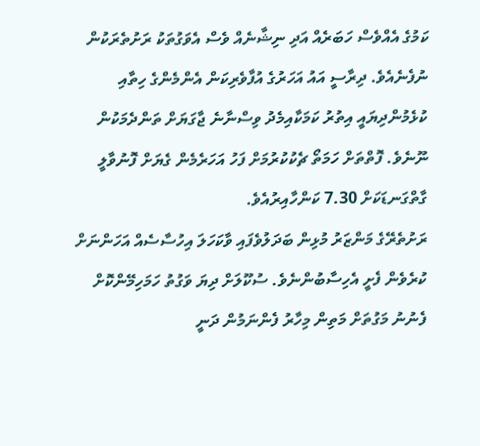ކަމުގެ އެއްވެސް ހަބަރެއް އަދި ނިޝާނެއް ވެސް އެވަގުތަކު ރަށުތެރަކުން ނުފެނެއެވެ. ދިރާސީ އައު އަހަރުގެ އުފާވެރިކަން އެންމެންގެ ހިތާއި ކުޅެމުންދިޔައީ އިތުރު ކަމަކާއިމެދު ވިސްނާނެ ޖާގަޔަށް ތަންދެމަކުން ނޫނެވެ. ފޮތްތަށް ހަމަތޯ ޗެކުކުރުމަށް ފަހު އަހަރެމެން ގެޔަށް ފޮނުވާލީ ގާތްގަނޑަކަށް 7.30 ކަންހާއިރުއެވެ.
ރަށުތެރޭގެ މަންޒަރު މުޅިން ބަދަލުވެފައި ވާކަހަލަ އިހުސާސެއް އަހަންނަށް ކުރެވެން ފެށީ އެހިސާބުންނެވެ. ސުކޫލަށް ދިޔަ ވަގުތު ހަމަހިމޭންކޮށް ފެނުނު މަގުތަށް މަތިން މިހާރު ފެންނަމުން ދަނީ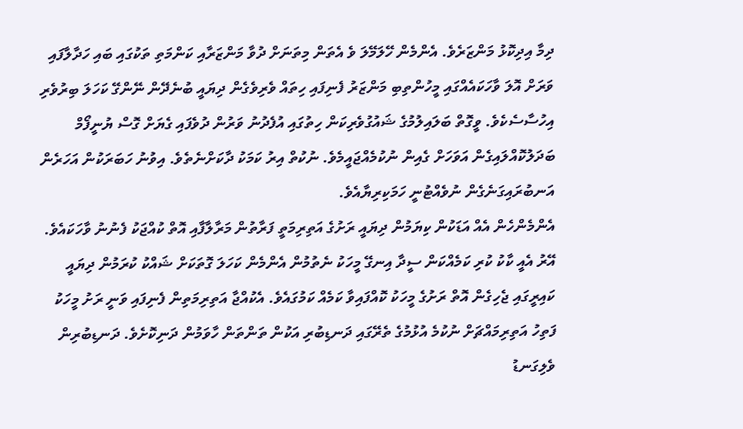ދިމާ އިދިކޮޅު މަންޒަރެވެ. އެންމެން ހޭލަމޭލަ ވެ އެތަން މިތަނަށް ދުވާ މަންޒަރާއި ކަންމަތި ތަކުގައި ބައި ހަދާލާފައި ވަރަށް އޮލަ ވާހަކައެއްގައި މީހުންތިބި މަންޒަރު ފެނިފައި ހިތައް ވެރިވެގެން ދިޔައީ ބުނެދޭން ނޭންގޭ ކަހަލަ ބިރުވެރި އިހުސާސެކެވެ. ވީގޮތް ބަލައިލުމުގެ ޝައުގުވެރިކަން ހިތުގައި އުފެދުނު ވަރުން ދުވެފައި ގެޔަށް ގޮސް ޔުނީފޯމް ބަދަލުކޮއްލައިގެން އަވަހަށް ގެއިން ނުކުމެއްޖައީމެވެ. ނުކުތް އިރު ކަމަކު ދާކަށްނެތެވެ. އިވުނު ހަބަރަކުން އަހަރެން އަނބުރައިގަނެގެން ނުވެއްޓުނީ ހަމަކިރިޔާއެވެ.
އެންމެންހެން އެއް އަޑަކުން ކިޔަމުން ދިޔައީ ރަށުގެ އަތިރިމަތީ ފަރާތުން މަރާލާފާއި އޮތް ކުއްޖަކު ފެނުނު ވާހަކައެވެ. އޭރު އެއީ ކާކު ކުރި ކަމެއްކަން ސީދާ އިނގޭ މީހަކު ނެތުމުން އެންމެން ކަހަލަ ގޮތަކަށް ޝައްކު ކުރަމުން ދިޔައީ ކައިރީގައި ޖެހިގެން އޮތް ރަށުގެ މީހަކު ކޮއްފައިވާ ކަމެއް ކަމުގައެވެ. އެކުއްޖާ އަތިރިމަތިން ފެނިފައި ވަނީ ރަށު މީހަކު ފަތިހު އަތިރިމައްޗަށް ނުކުމެ އުޅުމުގެ ތެރޭގައި ދަނޑިބުރި އަކުން ތަންތަން ހާވަމުން ދަނިކޮށެވެ. ދަނޑިބުރިން ވެލިގަނޑު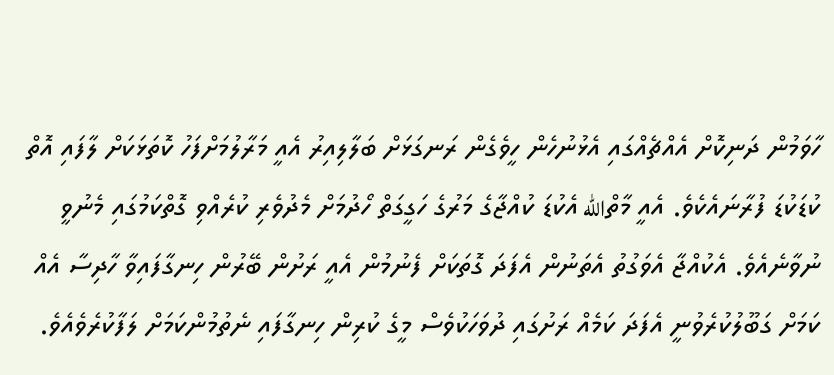ހާވަމުން ދަނިކޮށް އެއްޗެއްގައި އެޅުނުހެން ހީވެގެން ރަނގަޅަށް ބަލާލިއިރު އެއީ މަރާލުމަށްފަހު ކޮތަޅަކަށް ލާފައި އޮތް ކުޑަކުޑަ ފުރާނައެކެވެ. އެއީ މާތްالله އެކުޑަ ކުއްޖާގެ މަރުގެ ހަގީގަތް ހޯދުމަށް މެދުވެރި ކުރެއްވި ގޮތްކަމުގައި މެނުވީ ނުވާނެއެވެ. އެކުއްޖާ އެވަގުތު އެތަނުން އެފަދަ ގޮތަކަށް ފެނުމުން އެއީ ރަށުން ބޭރުން ހިނގާފައިވާ ހާދިސާ އެއް ކަމަށް ގަބޫލުކުރެވުނީ އެފަދަ ކަމެއް ރަށުގައި ދުވަހަކުވެސް މީގެ ކުރިން ހިނގާފައި ނެތުމުންކަމަށް ލަފާކުރެވެއެވެ.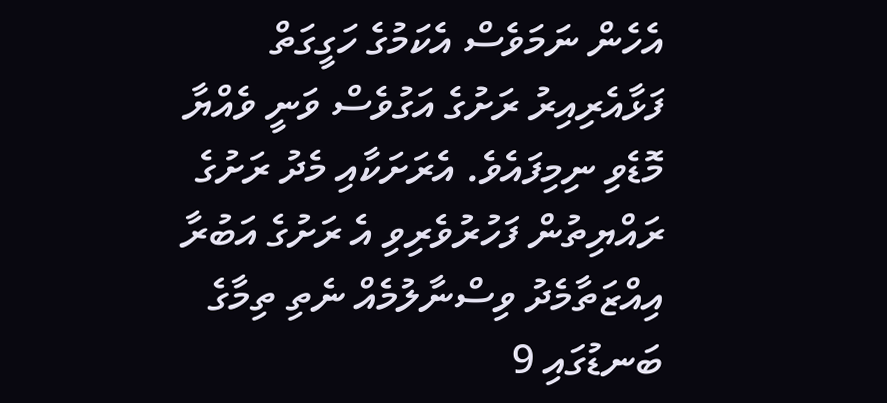އެހެން ނަމަވެސް އެކަމުގެ ހަގީގަތް ފަޅާއެރިއިރު ރަށުގެ އަގުވެސް ވަނީ ވެއްޔާ މޮޑެވި ނިމިފައެވެ. އެރަށަކާއި މެދު ރަށުގެ ރައްޔިތުން ފަހުރުވެރިވި އެ ރަށުގެ އަބުރާ އިއްޒަތާމެދު ވިސްނާލުމެއް ނެތި ތިމާގެ ބަނޑުގައި 9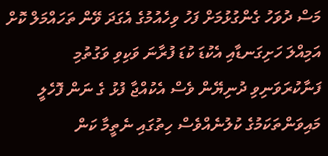މަސް ދުވަހު ގެންގުޅުމަށް ފަހު ވިހެއުމުގެ އެގަދަ ވޭން ތަހައްމަލް ކޮށް އަމިއްލަ ހަށިގަނޑާއި އެކުޑަ ކުޑަ ފުރާނަ ވަކިވި ވަގުތުމި ފަނާކުރަވަނިވި ދުނިޔޭން ވެސް އެކުއްޖާ ފުޅު ގެ ނަން ފޮހެލީ މައިވަންތަކަމުގެ ކުލުނެއްވެސް ހިތުގައި ނެތީމާ ކަން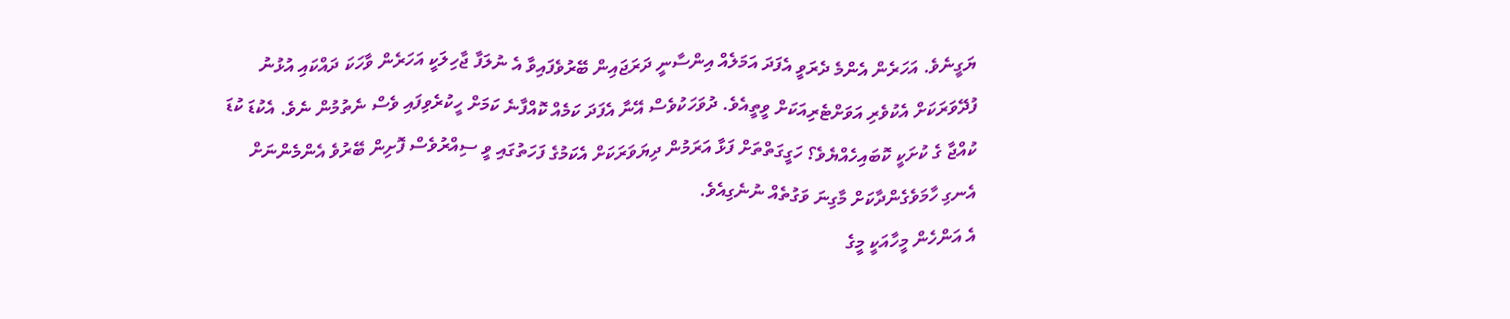ޔަގީނެވެ. އަހަރެން އެންމެ ދެރަވީ އެފަދަ އަމަލެއް އިންސާނީ ދަރަޖައިން ބޭރުވެފައިވާ އެ ނުލަފާ ޖާހިލަކީ އަހަރެން ވާހަކަ ދައްކައި އުޅުނު ފުދޭވަރަކަށް އެކުވެރި އަވަށްޓެރިއަކަށް ވީތީއެވެ. ދުވަހަކުވެސް އޭނާ އެފަދަ ކަމެއް ކޮއްފާނެ ކަމަށް ހީކުރެވިފައި ވެސް ނެތުމުން ނެވެ. އެކުޑަ ކުޑަ ކުއްޖާ ގެ ކުށަކީ ކޮބައިހެއްޔެވެ؟ ހަގީގަތްތަށް ފަޅާ އަރަމުން ދިޔަވަރަކަށް އެކަމުގެ ފަހަތުގައި ވީ ސިއްރުވެސް ފޮށިން ބޭރުވެ އެންމެންނަށް އެނގި ހާމަވެގެންދާކަށް މާގިނަ ވަގުތެއް ނުނެގިއެވެ.
އެ އަންހެން މީހާއަކީ މީގެ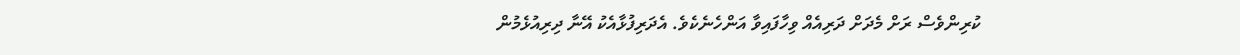ކުރިންވެސް ރަށް މެދަށް ދަރިއެއް ވިހާފައިވާ އަންހެނެކެވެ. އެދަރިފުޅާއެކު އޭނާ ދިރިއުޅެމުން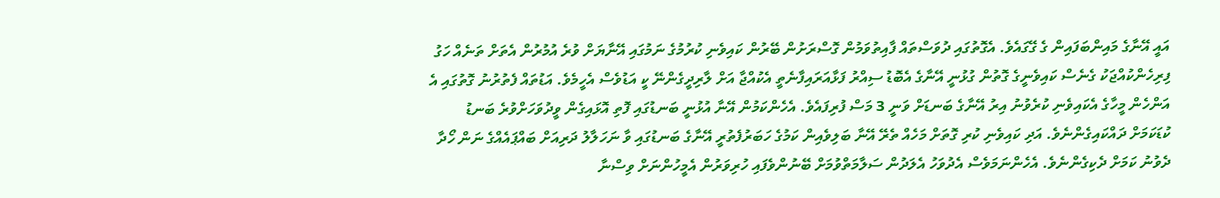އައީ އޭނާގެ މައިންބަފައިން ގެ ގޭގައެވެ. އެގޮތުގައި ދުވަސްތައް ފާއިތުވަމުން ގޮސްރަށުން ބޭރުން ކައިވެނި ކުރުމުގެ ނަމުގައި އޭނާޔަށް ވުރެ އުމުރުން އެތަށް ތަނެއް ހަގު ފިރިހެންކުއްޖަކު ގެނެސް ކައިވެނީގެ ގޮތުން ގުޅުނީ އޭނާގެ އެބޮޑު ސިއްރު ފަޅާއަރައިފާނެތީ އެކުއްޖާ އަށް ލާރިދީގެންނޭ ކީ އަޑުވެސް އެހީމެވެ. އަޑުތައް ފެތުރުނު ގޮތުގައި އެ އަންހެން މީހާގެ އެކައިވެނި ކުރެވުނު އިރު އޭނާގެ ބަނޑަށް ވަނީ 3 މަސް ފުރިފައެވެ. އެހެންކަމުން އޭނާ އުޅުނީ ބަނޑުގައި ފޮތި އޮޅައިގެން ވީދުވަހަށްވުރެ ބަނޑު ކުޑަކަމަށް ދައްކައިގެންނެވެ. އަދި ކައިވެނި ކުރި ގޮތަށް މަހެއް ތެރޭ އޭނާ ބަލިވެއިން ކަމުގެ ހަބަރުފެތުރީ އޭނާގެ ބަނޑުގައި ވާ ނަހަލާލު ދަރިއަށް ބައްޕައެއްގެ ނަން ހޯދާ ދެވުނު ކަމަށް ދެކިގެންނެވެ. އެހެންނަމަވެސް އެދުވަހު އެލަދުން ސަލާމަތްވުމަށް ބޭނުންވެފައި ހުރިވަރުން އެމީހުންނަށް ވިސްނާ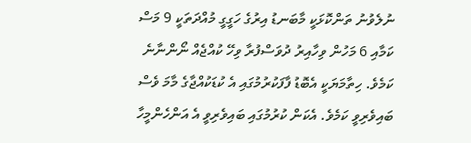ނުލެވުނު ތަންކޮޅަކީ މާބަނޑު އިރުގެ ހަގީގީ މުއްދަތަކީ 9 މަސް ކަމާއި 6 މަހުން ވިހާއިރު ދުވަސްފުރާ ވިހޭ ކުއްޖެއް ނޯންނާނެ ކަމެވެ. ހިތާމަޔަކީ އެބޮޑު ފާފަކުރުމުގައި އެ ކުޑަކުއްޖާގެ މާމަ ވެސް ބައިވެރިވީ ކަމެވެ. އެކަން ކުރުމުގައި ބައިވެރިވީ އެ އަންހެންމީހާ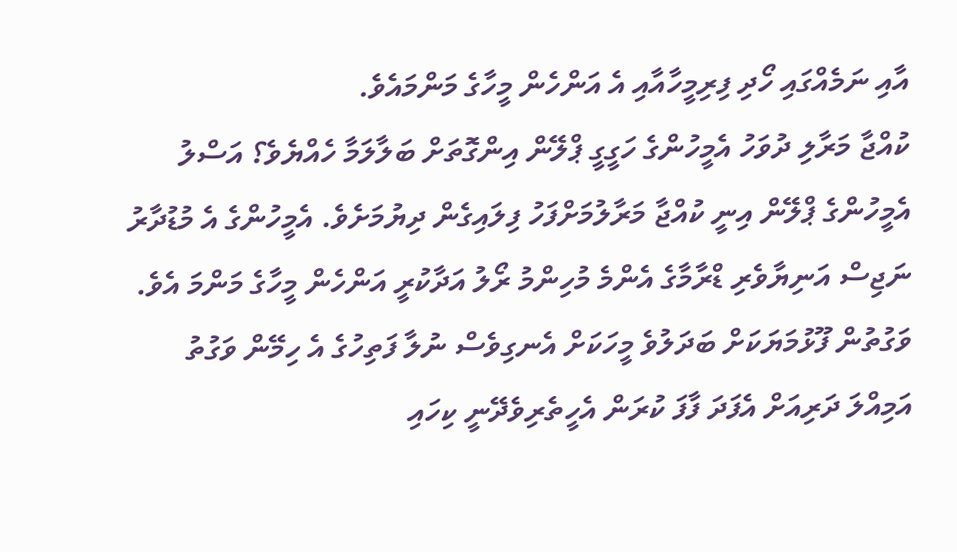އާއި ނަމެއްގައި ހޯދި ފިރިމީހާއާއި އެ އަންހެން މީހާގެ މަންމައެވެ.
ކުއްޖާ މަރާލި ދުވަހު އެމީހުންގެ ހަގީގީ ޕްލޭން އިންގޮތަށް ބަލާލަމާ ހެއްޔެވެ؟ އަސްލު އެމީހުންގެ ޕްލޭން އިނީ ކުއްޖާ މަރާލުމަށްފަހު ފިލައިގެން ދިޔުމަށެވެ. އެމީހުންގެ އެ މުޑުދާރު ނަޖިސް އަނިޔާވެރި ޑްރާމާގެ އެންމެ މުހިންމު ރޯލު އަދާކުރީ އަންހެން މީހާގެ މަންމަ އެވެ. ވަގުތުން ފޫޅުމަޔަކަށް ބަދަލުވެ މީހަކަށް އެނގިވެސް ނުލާ ފަތިހުގެ އެ ހިމޭން ވަގުތު އަމިއްލަ ދަރިއަށް އެފަދަ ފާފަ ކުރަން އެހީތެރިވެދޭނީ ކިހައި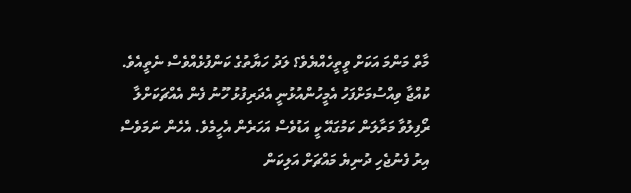މާތް މަންމަ އަކަށް ވީތީހެއްޔެވެ؟ ލަދު ހަޔާތުގެ ކަންފުޅެއްވެސް ނެތީއެވެ. ކުއްޖާ ވިއްސުމަށްފަހު އެމީހުންއުޅުނީ އެދަރިފުޅު ހޫނު ފެން އެއްޗަކަށްލާ ރޯފިލުވާ މަރާލަން ކަމުގައޭ ކީ އަޑުވެސް އަހަރެން އެހީމެވެ. އެހެން ނަމަވެސް އިރު ފެނުޖެހި ދުނިޔެ މައްޗަށް އަލިކަން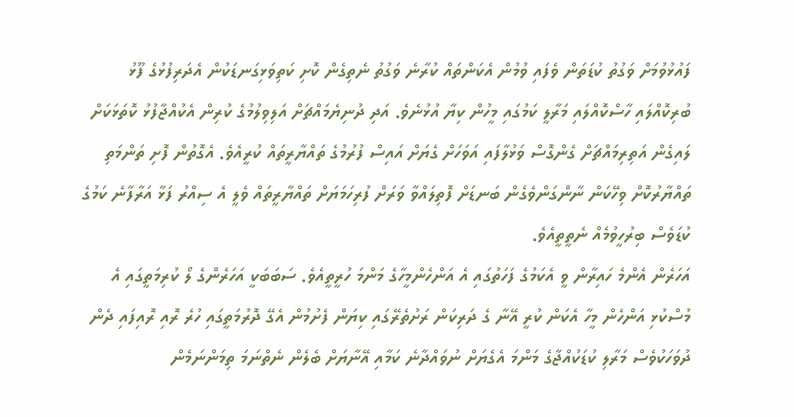ފައުޅުވުމަށް ވަގުތު ކުޑަތަން ވެފައި ވުމުން އެކަންތައް ކުރާނެ ވަގުތު ނެތިގެން ކޮށި ކަތިވަޅިގަނޑަކުން އެދަރިފުޅުގެ ފޫޅު ބުރިކޮއްލައި ހާސްކޮއްލައި މަރާލީ ކަމުގައި މީހުން ކިޔާ އުޅުނެވެ. އަދި ދުނިޔެމައްޗަށް އަލިވިލުމުގެ ކުރިން އެކުއްޖާފުޅު ކޮތަޅަކަށް ލައިގެން އަތިރިމައްޗަށް ގެންގޮސް ވަޅުލާފައި އަވަހަށް ގެޔަށް އައިސް ފުރުމުގެ ތައްޔާރީތައް ކުރީއެވެ. އެގޮތުން ފޮށި ތަންމަތި ތައްޔާރުކޮށް ވިހޭކަން ނާންގަންވެގެން ބަނޑަށް ފޮތިލައްވާ ވަރަށް ފުރިހަމަޔަށް ތައްޔާރީތައް ވެލީ އެ ސިއްރު ފަޅާ އަރާފާނެ ކަމުގެ ކުޑަވެސް ބިރުހީވުމެއް ނެތީތީއެވެ.
އަހަރެން އެންމެ ހައިރާން ވީ އެކަމުގެ ފަހަތުގައި އެ އަންހެންމީހާގެ މަންމަ ހުރީތީއެވެ. ސަބަބަކީ އަހަރެންގެ ލޯ ކުރިމަތީގައި އެ މުސްކުޅި އަންހެން މީހާ އެކަން ކުރީ އޭނާ ގެ ދަރިކަން ރަށުތެރޭގައި ކިޔަން ފެށުމުން އެގޭ ދޮރުމަތީގައި ހުރެ ރޮއި ރޮއިފައި ދެން ދުވަހަކުވެސް މަރާލި ކުޑަކުއްޖާގެ މަންމަ އެގެޔަށް ނުވައްދާނެ ކަމާއި އޭނާޔަށް ބެލެން ނެތްނަމަ ތިމަންނަމެން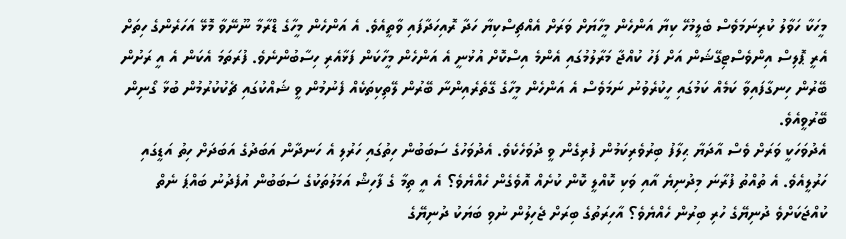މީހަކާ ހަވާލު ކުރިނަމަވެސް ބެލީމުހޭ ކިޔާ އަންހެން މީހާޔަށް ވަރަށް އެއްޗިސްކިޔާ ހަދާ ރޮއިހަދާފައި ވާތީއެވެ. އެ އަންހެން މީހާގެ ޑްރާމާ ނޫނޭވާ މޮޅޭ އަހަރެންގެ ހިތަށް އެރީ ޕޮލިސް އިންވެސްޓިގޭޝަން އަށް ފަހު ކުއްޖާ މަރާލުމުގައި އެންމެ އިސްކޮށް އުޅުނީ އެ އަންހެން މީހާކަން ފަޅާއެރި ހިސާބުންނެވެ. ފުރަތަމަ އެކަން އެ އީ ރަށުން ބޭރުން ހިނގާފައިވާ ކަމެއް ކަމުގައި ހީކުރެވުނު ނަމަވެސް އެ އަންހެން މީހާގެ ގޭތެރެއިންނާ ބޭރުން ލޭތިކިތަކެއް ފެނުމުން ވީ ޝައްކުގައި ޗެކުކުރުމުން ބުޅާ ގޯނިން ބޭރުވީއެވެ.
އެދުވަހަކީ ވަރަށް ވެސް އާދަޔާ ޙިލާފު ބިރުވެރިކަމުން ފުރިގެން ވީ ދުވަހެކެވެ. އެދުވަހުގެ ސަބަބުން ހިތުގައި ހަރުލި އެ ހަނދާން އަބަދުގެ އަބަދަށް ހިތު އަޑީގައި ހަރުލީއެވެ. އެ ތުއްތު ފުރާނަ މިދުނިޔެ އާއި ވަކި ކޮއްލީ ކޮން ކުށެއް އޮވެގެން ހެއްޔެވެ؟ އެ އީ ތިމާ ގެ ފާހިޝް އަމަލުތަކުގެ ސަބަބުން އުފެދުނު ބައްޕަ ނެތް ކުއްޖަކަށްވެ ދުނިޔޭގެ ހުރި ބިރުން ހެއްޔެވެ؟ އާހިރަތުގެ ބިރަށް ޖެހިލުން ނުވި ބަޔަކު ދުނިޔޭގެ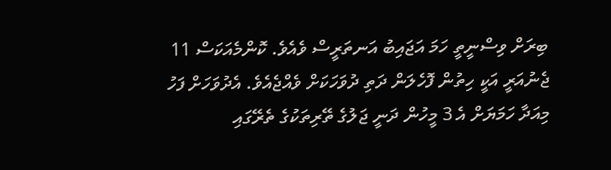ބިރަށް ވިސްނީތީ ހަމަ އަޖައިބު އަނތަރީސް ވެއެވެ. ކޮންމެއަކަސް 11 ޖެނުއަރީ އަކީ ހިތުން ފޮހެލަން ދަތި ދުވަހަކަށް ވެއްޖެއެވެ. އެދުވަހަށް ފަހު މިއަދާ ހަމަޔަށް އެ 3 މީހުން ދަނީ ޖަލުގެ ތޭރިތަކުގެ ތެރޭގައި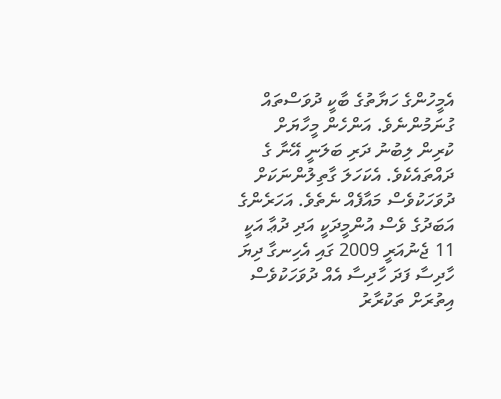އެމީހުންގެ ހަޔާތުގެ ބާކީ ދުވަސްތައް ގުނަމުންނެވެ. އަންހެން މީހާޔަށް ކުރިން ލިބުނު ދަރި ބަލަނީ އޭނާ ގެ ދައްތައެކެވެ. އެކަހަލަ ގާތިލުންނަކަށް ދުވަހަކުވެސް މައާފެއް ނެތެވެ. އަހަރެންގެ އަބަދުގެ ވެސް އުންމީދަކީ އަދި ދުޢާ އަކީ 11 ޖެނުއަރީ 2009 ގައި އެހިނގާ ދިޔަ ހާދިސާ ފަދަ ހާދިސާ އެއް ދުވަހަކުވެސް އިތުރަށް ތަކުރާރު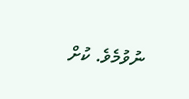ނުވުމެވެ. ކުށް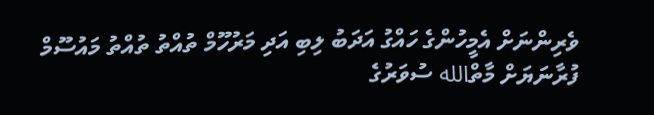ވެރިންނަށް އެމީހުންގެ ހައްގު އަދަބު ލިބި އަދި މަރުހޫމް ތުއްތު ތުއްތު މައުސޫމް ފުރާނަޔަށް މާތްالله ސުވަރުގެ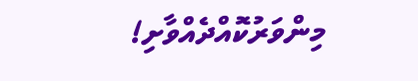މިންވަރުކޮއްދެއްވާށި!